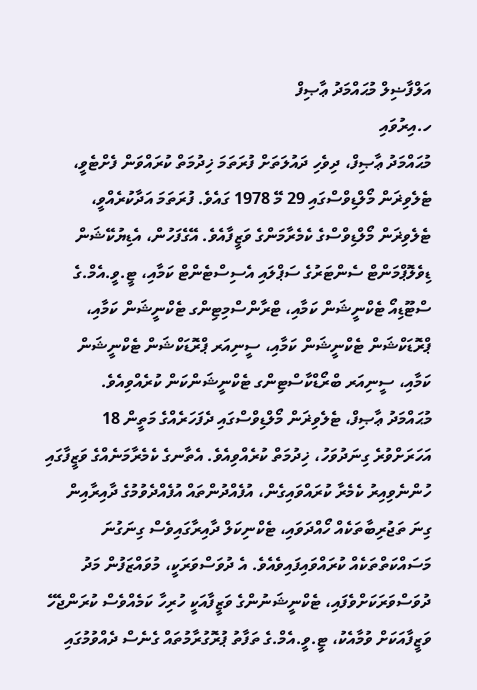އަލްފާޟިލް މުޙައްމަދު ޢާޞިފް
ހ.އިރުވައި
މުޙައްމަދު ޢާޞިފް، ދިވެހި ދައުލަތަށް ފުރަތަމަ ޚިދުމަތް ކުރައްވަން ފެށްޓެވީ، ޓެލެވިޜަން މޯލްޑިވްސްގައި 29 މޭ 1978 ގައެވެ. ފުރަތަމަ އަދާކުރެއްވީ، ޓެލެވިޜަން މޯލްޑިވްސްގެ ކެމެރާމަންގެ ވަޒީފާއެވެ. އޭގެފަހުން، އެޑިޔުކޭޝަން ޑިވެލޮޕްމަންޓް ސެންޓަރުގެ ސަޕްލައި އެސިސްޓެންޓް ކަމާއި، ޓީ.ވީ.އެމް.ގެ ސްޓޫޑިއޯ ޓެކްނީޝަން ކަމާއި، ޓްރާންސްމިޓިންގ ޓެކްނީޝަން ކަމާއި، ޕްރޮޑަކްޝަން ޓެކްނީޝަން ކަމާއި، ސީނިއަރ ޕްރޮޑަކްޝަން ޓެކްނީޝަން ކަމާއި، ސީނިއަރ ބްރޯޑްކާސްޓިންގ ޓެކްނީޝަންކަން ކުރެއްވިއެވެ.
މުޙައްމަދު ޢާޞިފް، ޓެލެވިޜަން މޯލްޑިވްސްގައި ދެފަހަރެއްގެ މަތީން 18 އަހަރަށްވުރެ ގިނަދުވަހު، ޚިދުމަތް ކުރެއްވިއެވެ. އެތާނގެ ކެމެރާމަނެއްގެ ވަޒީފާގައި ހުންނެވިއިރު ކެމެރާ ކުރައްވައިގެން، އުފެއްދުންތައް އުފެއްދެވުމުގެ ދާއިރާއިން ގިނަ ތަޖުރިބާތަކެއް ހޯއްދަވައި، ޓެކްނިކަލް ދާއިރާގައިވެސް ގިނަގުނަ މަސައްކަތްތަކެއް ކުރައްވައިފައިވެއެވެ. އެ ދުވަސްވަރަކީ، މުވައްޒަފުން މަދު ދުވަސްވަރަކަށްވެފައި، ޓެކްނީޝަނުންގެ ވަޒީފާއަކީ ހުރިހާ ކަމެއްވެސް ކުރަންޖެހޭ ވަޒީފާއަކަށް ވުމާއެކު، ޓީ.ވީ.އެމް.ގެ ތަފާތު ޕުރޮގުރާމުތައް ގެނެސް ދެއްވުމުގައި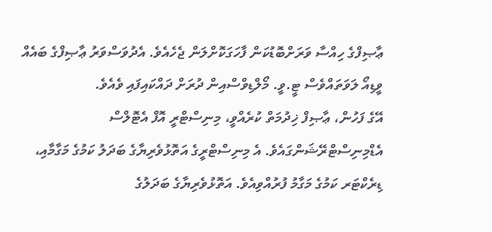ޢާޞިފްގެ ހިއްސާ ވަރަށްބޮޑުކަން ފާހަގަކޮށްލަން ޖެހެއެވެ. އެދުވަސްވަރު ޢާޞިފްގެ ބައެއް ވީޑިއޯ ލަވަތައްވެސް ޓީ.ވީ. މޯލްޑިވްސްއިން ދުރަށް ދައްކައިފައި ވެއެވެ.
އޭގެ ފަހުން، ޢާޞިފް ޚިދުމަތް ކުރެއްވީ، މިނިސްޓްރީ އޮފް އެޓޮލްސް އެޑްމިނިސްޓްރޭޝަންގައެވެ. އެ މިނިސްޓްރީގެ އަތޮޅުވެރިޔާގެ ބަދަލު ކަމުގެ މަގާމާއި، ޑިރެކްޓަރ ކަމުގެ މަގާމު ފުރުއްވިއެވެ. އަތޮޅުވެރިޔާގެ ބަދަލުގެ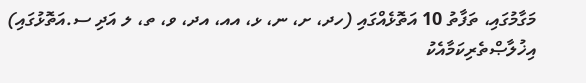މަގާމުގައި، ތަފާތު 10 އަތޮޅެއްގައި (ހދ، ށ، ނ، ޅ، އއ، އދ، ވ، ތ، ލ އަދި ސ.އަތޮޅުގައި) އިޚުލާޞްތެރިކަމާއެކު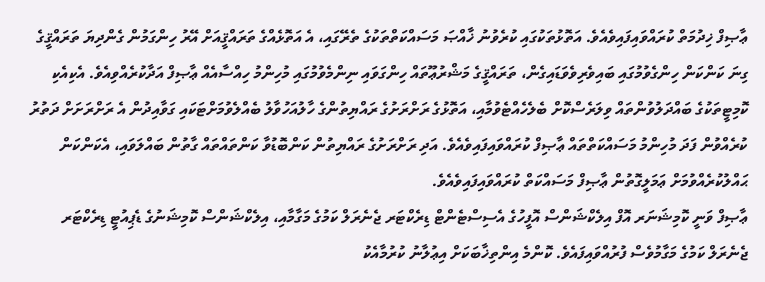ޢާޞިފް ޚިދުމަތް ކުރައްވައިފައިވެއެވެ. އަތޮޅުތަކުގައި ކުރެވުނު ޚާއްޞަ މަސައްކަތްތަކުގެ ތެރޭގައި، އެ އަތޮޅެއްގެ ތަރައްޤީއަށް އޭރު ހިންގަމުން ގެންދިޔަ ތަރައްޤީގެ ގިނަ ކަންކަން ހިންގެވުމުގައި ބައިވެރިވެވަޑައިގެން، ތަރައްޤީގެ މަޝްރުޢޫތައް ހިންގަވައި ނިންމެވުމުގައި މުހިންމު ހިއްސާއެއް ޢާޞިފް އަދާކުރެއްވިއެވެ. އެކިއެކި ކޮމިޓީތަކުގެ ބައްދަލުވުންތައް ވިލަރެސްކޮށް ބެލެހެއްޓެވުމާއި، އަތޮޅުގެ ރަށްރަށުގެ ރައްޔިތުންގެ ހާލުއަހުވާލު ބެއްލެވުމަށްޓަކައި ގަވާއިދުން އެ ރަށްރަށަށް ދަތުރު ކުރެއްވުން ފަދަ މުހިންމު މަސައްކަތްތައް ޢާޞިފް ކުރައްވައިފައިވެއެވެ. އަދި ރަށްރަށުގެ ރައްޔިތުން ކަންބޮޑުވާ ކަންތައްތައް ގާތުން ބައްލަވައި، އެކަންކަން ޙައްލުކުރެއްވުމަށް ޢަމަލީގޮތުން ޢާޞިފް މަސައްކަތް ކުރައްވައިފައިވެއެވެ.
ޢާޞިފް ވަނީ ކޮމިޝަނަރ އޮފް އިލެކްޝަންސް އޮފީހުގެ އެސިސްޓެންޓް ޑިރެކްޓަރ ޖެނެރަލް ކަމުގެ މަގާމާއި، އިލެކްޝަންސް ކޮމިޝަނުގެ ޑެޕިއުޓީ ޑިރެކްޓަރ ޖެނެރަލް ކަމުގެ މަގާމުވެސް ފުރުއްވައިފައެވެ. ކޮންމެ އިންތިޚާބަކަށް އިޢުލާނު ކުރުމާއެކު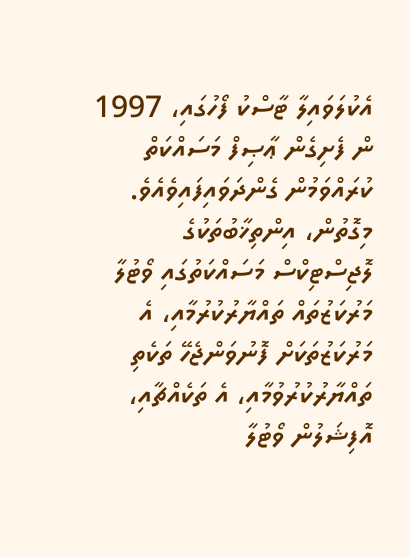އެކުލަވައިލާ ޓާސްކު ފޯހުގައި، 1997 ން ފެށިގެން ޢާޞިފް މަސައްކަތް ކުރައްވަމުން ގެންދަވައިފައިވެއެވެ. މިގޮތުން، އިންތިޚާބުތަކުގެ ލޮޖިސްޓިކްސް މަސައްކަތުގައި ވޯޓުލާ މަރުކަޒުތައް ތައްޔާރުކުރުމާއި، އެ މަރުކަޒުތަކަށް ފޮނުވަންޖެހޭ ތަކެތި ތައްޔާރުކުރުވުމާއި، އެ ތަކެއްޗާއި، އޮފިޝަލުން ވޯޓުލާ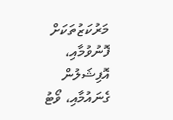މަރުކަޒުތަކަށް ފޮނުވުމާއި، އޮފިޝަލުން ގެނައުމާއި، ވޯޓު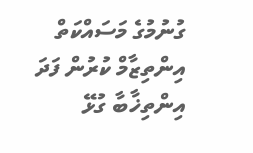ގުނުމުގެ މަސައްކަތް އިންތިޒާމް ކުރުން ފަދަ އިންތިޚާބާ ގުޅޭ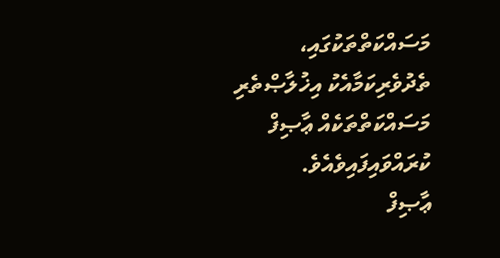މަސައްކަތްތަކުގައި، ތެދުވެރިކަމާއެކު އިޚުލާޞްތެރި މަސައްކަތްތަކެއް ޢާޞިފް ކުރައްވައިފައިވެއެވެ.
ޢާޞިފް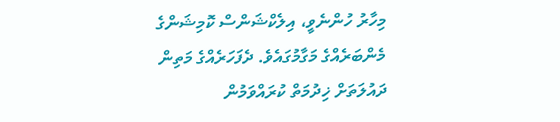މިހާރު ހުންނެވީ، އިލެކްޝަންސް ކޮމިޝަންގެ މެންބަރެއްގެ މަގާމުގައެވެ. ދެފަހަރެއްގެ މަތިން ދައުލަތަށް ޚިދުމަތް ކުރައްވަމުން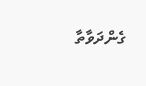ގެންދަވާތާ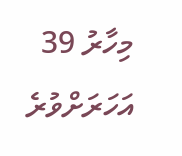މިހާރު 39 އަހަރަށްވުރެ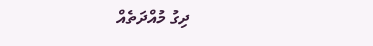ދިގު މުއްދަތެއް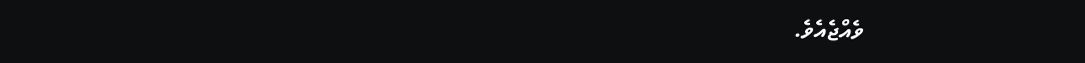ވެއްޖެއެވެ.